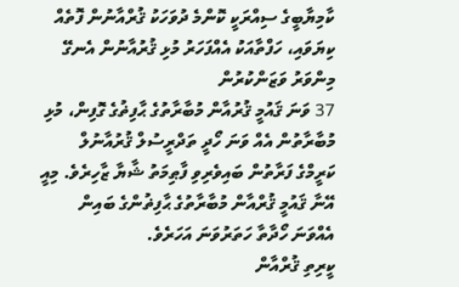ކާމިޔާބީގެ ސިއްރަކީ ކޮންމެ ދުވަހަކު ޤުރްއާނުން ފޮތެއް ކިޔަވައި، ހަފްތާއަކު އެއްފަހަރު މުޅި ޤުރުއާނުން އެނގޭ މިންވަރު ވަޒަންކުރުން
37 ވަނަ ޤައުމީ ޤުރުއާން މުބާރާތުގެ ޙާފިޡުގެ ގޮފިން، މުޅި މުބާރާތުން އެއް ވަނަ ހޯދީ ތަދްރީސުލް ޤުރުއާނުލް ކަރީމްގެ ފަރާތުން ބައިވެރިވި ފާޠިމަތު ޝާޔާ ޒާހިރެވެ. މިއީ އޭނާ ޤައުމީ ޤުރްއާން މުބާރާތުގެ ޙާފިޡުންގެ ބައިން އެއްވަނަ ހޯދާތާ ހަތަރުވަނަ އަހަރެވެ.
ކީރިތި ޤުރްއާން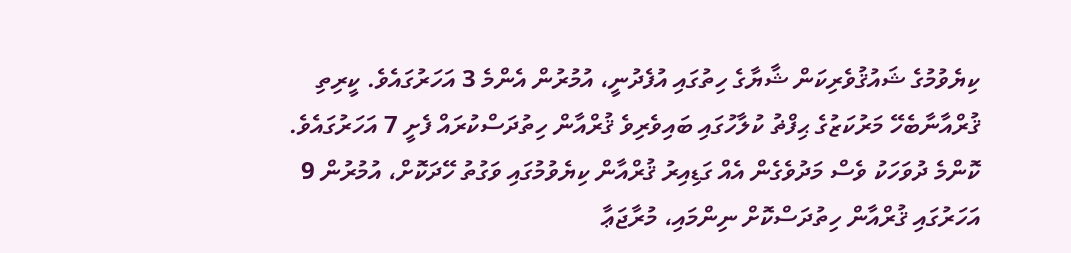ކިޔެވުމުގެ ޝައުޤުވެރިކަން ޝާޔާގެ ހިތުގައި އުފެދުނީ، އުމުރުން އެންމެ 3 އަހަރުގައެވެ. ކީރިތި ޤުރްއާނާބެހޭ މަރުކަޒުގެ ޙިފްޡު ކުލާހުގައި ބައިވެރިވެ ޤުރްއާން ހިތުދަސްކުރައް ފެށީ 7 އަހަރުގައެވެ. ކޮންމެ ދުވަހަކު ވެސް މަދުވެގެން އެއް ގަޑިއިރު ޤުރްއާން ކިޔެވުމުގައި ވަގުތު ހޭދަކޮށް، އުމުރުން 9 އަހަރުގައި ޤުރްއާން ހިތުދަސްކޮށް ނިންމައި، މުރާޖަޢާ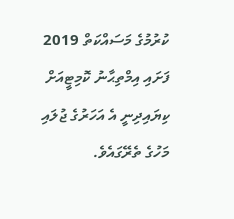ކުރުމުގެ މަސައްކަތް 2019 ފަށައި އިމްތިޙާނު ކޮމިޓީއަށް ކިޔައިދިނީ އެ އަހަރުގެ ޖުލައި މަހުގެ ތެރޭގައެވެ.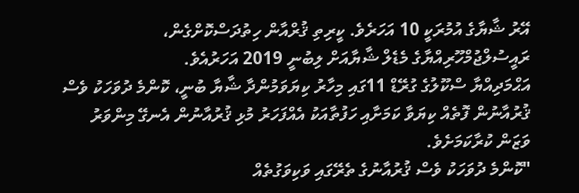އޭރު ޝާޔާގެ އުމުރަކީ 10 އަހަރެވެ. ކީރިތި ޤުރްއާން ހިތުދަސްކޮށްގެން، ރައީސުލްޖުމްހޫރިއްޔާގެ މެޑެލް ޝާޔާއަށް ލިބުނީ 2019 އަހަރުއެވެ.
އަޙްމަދިއްޔާ ސްކޫލުގެ ގުރޭޑް 11ގައި މިހާރު ކިޔަވަމުންދާ ޝާޔާ ބުނީ، ކޮންމެ ދުވަހަކު ވެސް ޤުރުއާނުން ފޮތެއް ކިޔަވާ ކަމަށާއި ހަފުތާއަކު އެއްފަހަރު މުޅި ޤުރުއާނުން އެނގޭ މިންވަރު ވަޒަން ކުރާކަމަށެވެ.
"ކޮންމެ ދުވަހަކު ވެސް ޤުރުއާނުގެ ތެރޭގައި ވަކިވަގުތެއް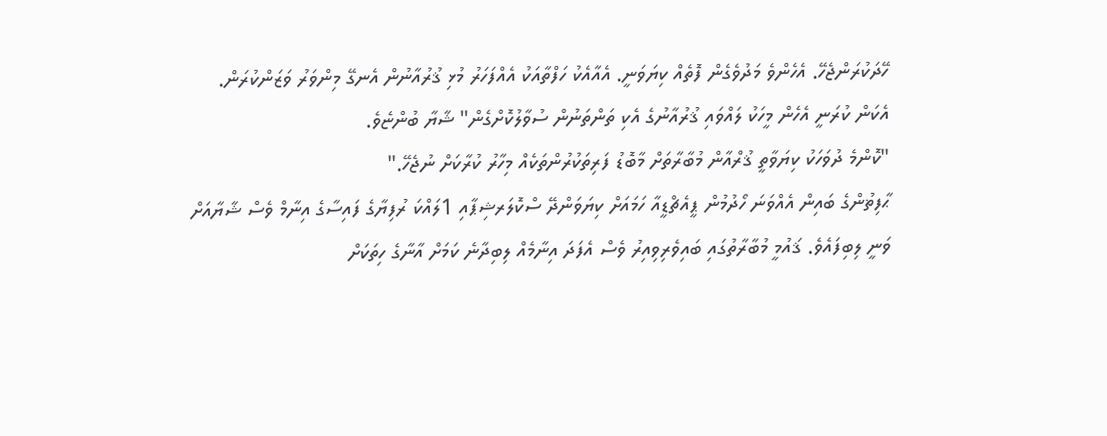ހޭދަކުރަންޖެހޭ. އެހެންވެ މަދުވެގެން ފޮތެއް ކިޔަވަނީ. އެއާއެކު ހަފްތާއަކު އެއްފަހަރު މުޅި ޤުރުއާނުން އެނގޭ މިންވަރު ވަޒަންކުރަން. އެކަން ކުރަނީ އެހެން މީހަކު ލައްވައި ޤުރުއާނުގެ އެކި ތަންތަނުން ސުވާލުކޮށްގެން" ޝާޔާ ބުންޏެވެ.
"ކޮންމެ ދުވަހަކު ކިޔަވާތީ ޤުރްއާން މުބާރާތަށް މާބޮޑު ފަރިތަކުރުންތަކެއް މިހާރު ކުރާކަށް ނުޖެހޭ."
ޙާފިޡުންގެ ބައިން އެއްވަނަ ހޯދުމުން ޕީއެޗްޑީއާ ހަމައަށް ކިޔަވަންދޭ ސްކޮލަރޝިޕާއި 1ލައްކަ ރުފިޔާގެ ފައިސާގެ އިނާމް ވެސް ޝާޔާއަށް ވަނީ ލިބިފައެވެ. ޤައުމީ މުބާރާތުގައި ބައިވެރިވިއިރު ވެސް އެފަދަ އިނާމެއް ލިބިދާނެ ކަމަށް އާނާގެ ހިތަކަށް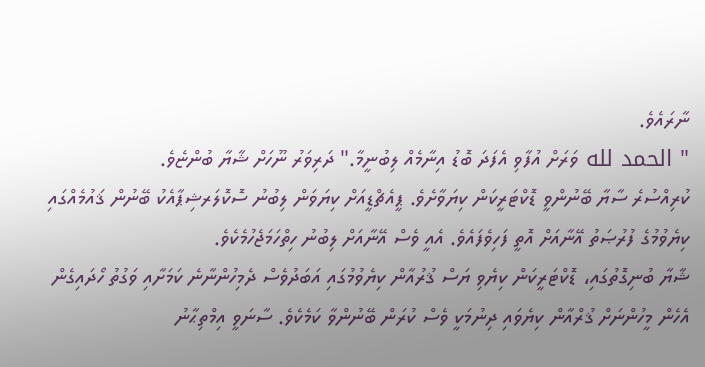ނާރައެވެ.
" الحمد لله ވަރަށް އުފާވި އެފަދަ ބޮޑު އިނާމެއް ލިބުނީމާ." ދަރިވަރު ނޫހަށް ޝާޔާ ބުންޏެވެ.
ކުރިއްސުރެ ސާޔާ ބޭނުންވީ ޑޮކްޓަރީކަން ކިޔަވާށެވެ. ޕީއެޗްޑީއަށް ކިޔަވަން ލިބުނު ސޮކޮލަރޝިޕާއެކު ބޭނުން ޤައުމެއްގައި ކިޔެވުމުގެ ފުރުޞަތު އޭނާއަށް އޮތީ ފަހިވެފައެވެ. އެއީ ވެސް އޭނާއަށް ލިބުނު ހިތްހަމަޖެހުމެކެވެ.
ޝާޔާ ބުނިގޮތުގައި، ޑޮކްޓަރީކަން ކިޔެވި ޔަސް ޤުރުއާން ކިޔެވުމުގައި އަބަދުވެސް ދެމިހުންނާނެ ކަމަށާއި ވަގުތު ހޯދައިގެން އެހެން މީހުންނަށް ޤުރްއާން ކިޔެވައި ދިނުމަކީ ވެސް ކުރަން ބޭނުންވާ ކަމެކެވެ. ސާނަވީ އިމްތިޙާނު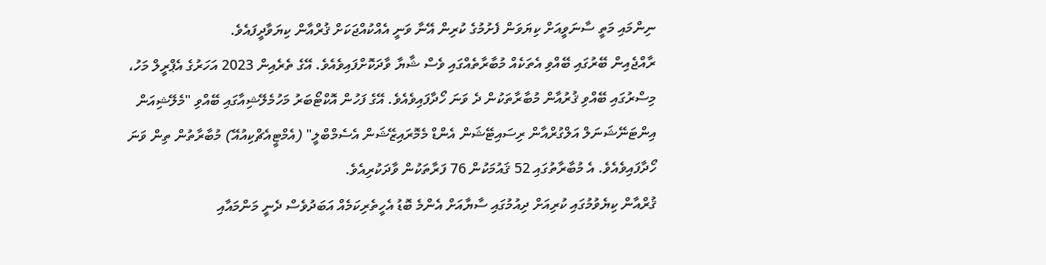ނިންމައި މަތީ ސާނަވީއަށް ކިޔަވަން ފެށުމުގެ ކުރިން އޭނާ ވަނީ އެއްކުއްޖަކަށް ޤުރްއާން ކިޔަވާދީފައެވެ.
ރާއްޖެއިން ބޭރުގައި ބޭއްވި އެތަކެއް މުބާރާތެއްގައި ވެސް ޝާޔާ ވާދަކޮށްފައިވެއެވެ. އޭގެ ތެރެއިން 2023 އަހަރުގެ އެޕްރީލް މަހު، މިސްރުގައި ބޭއްވި ޤުރުއާން މުބާރާތަކުން ދެ ވަނަ ހޯދާފައިވެއެވެ. އޭގެ ފަހުން އޮކްޓޯބަރު މަހުމެލޭޝިއާގައި ބޭއްވި "މެލޭޝިއަން އިންޓަނޭޝަނަލް އަލްގުރްއާން ރިސައިޓޭޝަން އެންޑް މެމޮރައިޒޭޝަން އެސެމްބްލީ" (އެމްޓީއެޗްކިއުއޭ) މުބާރާތުން ތިން ވަނަ ހޯދާފައިވެއެވެ. އެ މުބާރާތުގައި 52 ޤައުމަކުން 76 ފަރާތަކުން ވާދަކުރިއެވެ.
ޤުރްއާން ކިޔެވުމުގައި ކުރިއަށް ދިއުމުގައި ސާޔާއަށް އެންމެ ބޮޑު އެހީތެރިކަމެއް އަބަދުވެސް ދެނީ މަންމައާއި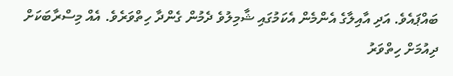ބައްޕައެވެ. އަދި އާއިލާގެ އެންމެން އެކަމުގައި ޝާމިލުވެ ދެމުން ގެންދާ ހިތްވަރެވެ. އެއް މިސްރާބަކަށް ދިއުމަށް ހިތްވަރު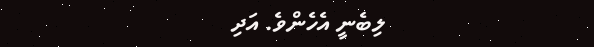ލިބެނީ އެހެންވެ. އަދި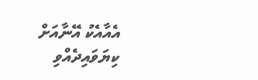އެއާއެކު އޭނާއަށް ކިޔަވައިދެއްވި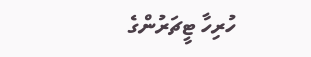ހުރިހާ ޓީޗަރުންގެ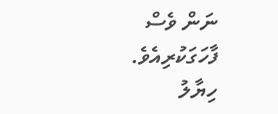ނަން ވެސް ފާހަގަކުރިއެވެ.
ހިޔާލު